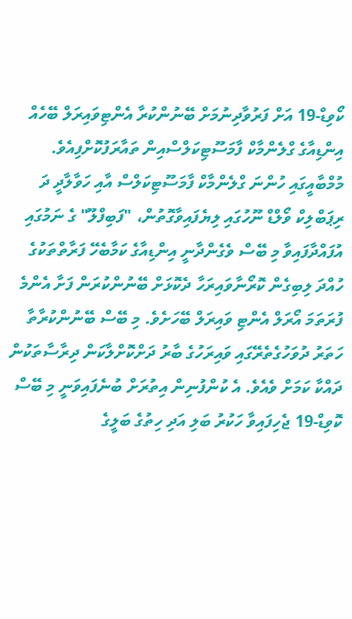ކޯވިޑް-19 އަށް ފަރުވާދިނުމަށް ބޭނުންކުރާ އެންޓިވައިރަލް ބޭހެއް އިންޑިއާގެ ގްލެންމާކް ފާމަސޫޓިކަލްސްއިން ތައާރަފުކޮށްފިއެވެ.
މުމްބާއީގައި ހުންނަ ގްލެންމާކް ފާމަސޫޓިކަލްސް އާއި ހަވާލާދީ ދަ ރިޕަބްލިކް ވޯލްޑް ނޫހުގައި ލިޔެފައިވާގޮތުން، "ފަބިފްލޫ" ގެ ނަމުގައި އުފައްދާފައިވާ މި ބޭސް ވެގެންދާނީ އިންޑިއާގެ ކަމާބެހޭ ފަރާތްތަކުގެ ހުއްދަ ލިބިގެން ކޮރޯނާވައިރަހާ ދެކޮޅަށް ބޭނުންކުރަން ފަށާ އެންމެ ފުރަތަމަ އޯރަލް އެންޓި ވައިރަލް ބޭހަށެވެ. މި ބޭސް ބޭނުންކުރާތާ ހަތަރު ދުވަހުގެތެރޭގައި ވައިރަހުގެ ބާރު ދަށްކޮށްލާކަން ދިރާސާތަކުން ދައްކާ ކަމަށް ވެއެވެ. އެ ކުންފުނިން އިތުރަށް ބުނެފައިވަނީ މި ބޭސް ކޮވިޑް-19 ޖެހިފައިވާ ހަކުރު ބަލި އަދި ހިތުގެ ބަލީގެ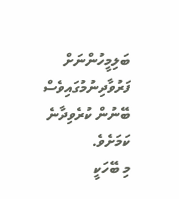ބަލިމީހުންނަށް ފަރުވާދިނުމުގައިވެސް ބޭނުން ކުރެވިދާނެ ކަމަށެވެ.
މި ބޭހަކީ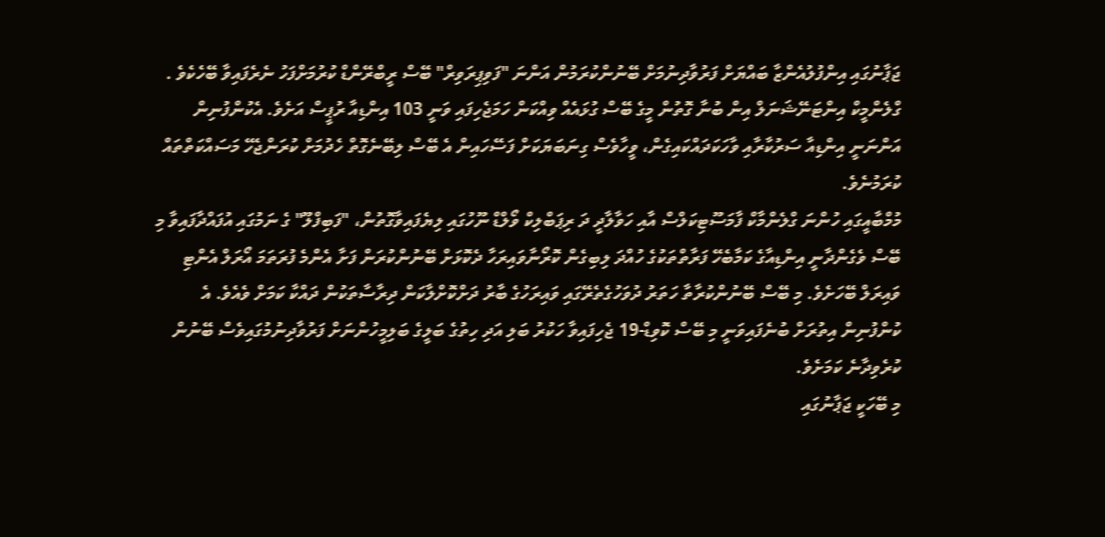ޖަޕާނުގައި އިންފުލުއެންޒާ ބައްޔަށް ފަރުވާދިނުމަށް ބޭނުންކުރަމުން އަންނަ "ފަވިޕިރަވިރް" ބޭސް ރީބްރޭންޑް ކުރުމަށްފަހު ނެރެފައިވާ ބޭހެކެވެ . ގްލެންމީކް އިންޓަނޭޝަނަލް އިން ބުނާ ގޮތުން މީގެ ބޭސް ގުޅައެއް ވިއްކަން ހަމަޖެހިފައި ވަނީ 103 އިންޑިއާ ރުޕީސް އަށެވެ. އެކުންފުނިން އަންނަނީ އިންޑިއާ ސަރުކާރާއި ވާހަކަދައްކައިގެން، ވީހާވެސް ގިނަބަޔަކަށް ފަސޭހައިން އެ ބޭސް ލިބޭނެގޮތް ހެދުމަށް ކުރަންޖެހޭ މަސައްކަތްތައް ކުރަމުނެވެ.
މުމްބާއީގައި ހުންނަ ގްލެންމާކް ފާމަސޫޓިކަލްސް އާއި ހަވާލާދީ ދަ ރިޕަބްލިކް ވޯލްޑް ނޫހުގައި ލިޔެފައިވާގޮތުން، "ފަބިފްލޫ" ގެ ނަމުގައި އުފައްދާފައިވާ މި ބޭސް ވެގެންދާނީ އިންޑިއާގެ ކަމާބެހޭ ފަރާތްތަކުގެ ހުއްދަ ލިބިގެން ކޮރޯނާވައިރަހާ ދެކޮޅަށް ބޭނުންކުރަން ފަށާ އެންމެ ފުރަތަމަ އޯރަލް އެންޓި ވައިރަލް ބޭހަށެވެ. މި ބޭސް ބޭނުންކުރާތާ ހަތަރު ދުވަހުގެތެރޭގައި ވައިރަހުގެ ބާރު ދަށްކޮށްލާކަން ދިރާސާތަކުން ދައްކާ ކަމަށް ވެއެވެ. އެ ކުންފުނިން އިތުރަށް ބުނެފައިވަނީ މި ބޭސް ކޮވިޑް-19 ޖެހިފައިވާ ހަކުރު ބަލި އަދި ހިތުގެ ބަލީގެ ބަލިމީހުންނަށް ފަރުވާދިނުމުގައިވެސް ބޭނުން ކުރެވިދާނެ ކަމަށެވެ.
މި ބޭހަކީ ޖަޕާނުގައި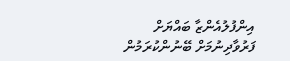އިންފުލުއެންޒާ ބައްޔަށް ފަރުވާދިނުމަށް ބޭނުންކުރަމުން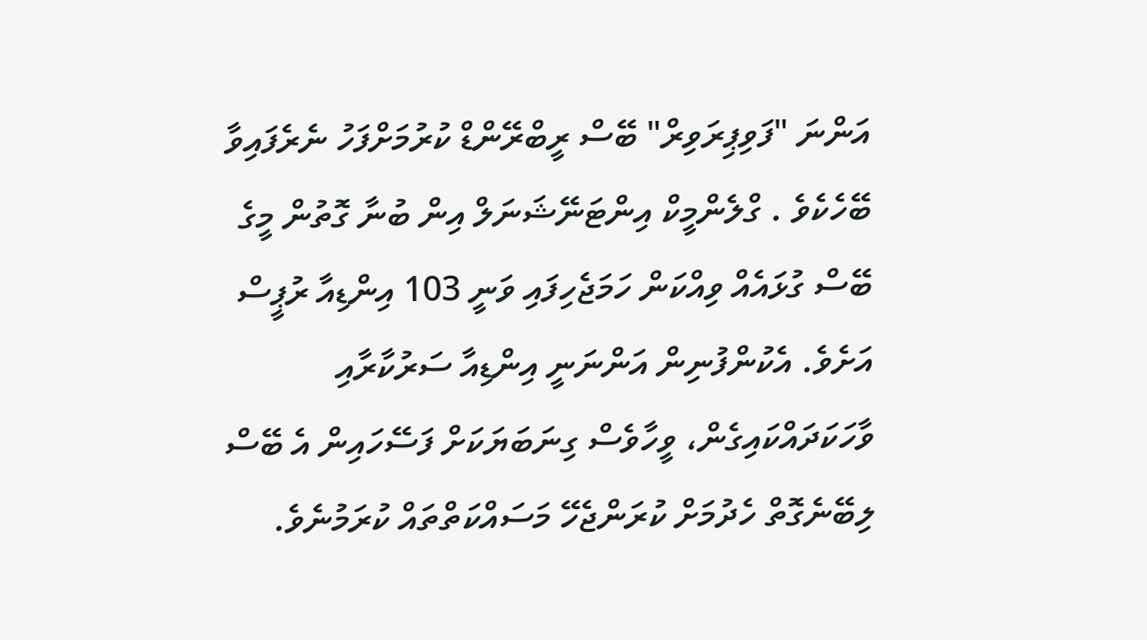އަންނަ "ފަވިޕިރަވިރް" ބޭސް ރީބްރޭންޑް ކުރުމަށްފަހު ނެރެފައިވާ ބޭހެކެވެ . ގްލެންމީކް އިންޓަނޭޝަނަލް އިން ބުނާ ގޮތުން މީގެ ބޭސް ގުޅައެއް ވިއްކަން ހަމަޖެހިފައި ވަނީ 103 އިންޑިއާ ރުޕީސް އަށެވެ. އެކުންފުނިން އަންނަނީ އިންޑިއާ ސަރުކާރާއި ވާހަކަދައްކައިގެން، ވީހާވެސް ގިނަބަޔަކަށް ފަސޭހައިން އެ ބޭސް ލިބޭނެގޮތް ހެދުމަށް ކުރަންޖެހޭ މަސައްކަތްތައް ކުރަމުނެވެ.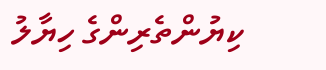ކިޔުންތެރިންގެ ހިޔާލު